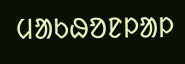ᱢᱟᱠᱷᱚᱱᱞᱟᱞ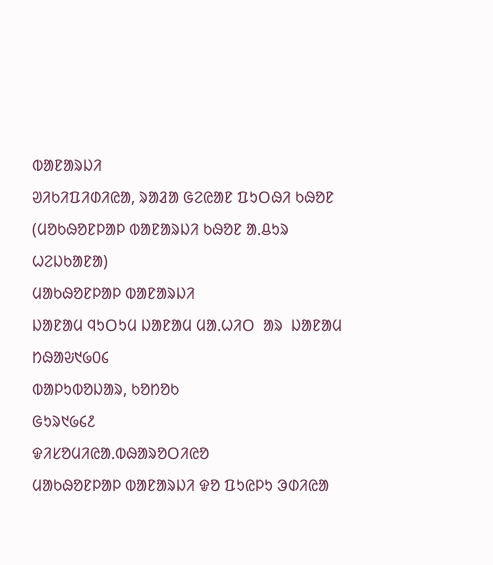ᱵᱟᱱᱟᱨᱡᱤ
ᱣᱤᱠᱤᱯᱤᱰᱤᱭᱟ, ᱨᱟᱲᱟ ᱜᱮᱭᱟᱱ ᱯᱩᱛᱷᱤ ᱠᱷᱚᱱ
(ᱢᱚᱠᱷᱚᱱᱞᱟᱞ ᱵᱟᱱᱟᱨᱡᱤ ᱠᱷᱚᱱ ᱟᱹᱪᱩᱨ ᱦᱮᱡᱠᱟᱱᱟ)
ᱢᱟᱠᱷᱚᱱᱞᱟᱞ ᱵᱟᱱᱟᱨᱡᱤ
ᱡᱟᱱᱟᱢ ᱧᱩᱛᱩᱢ ᱡᱟᱱᱟᱢ ᱢᱟᱹᱦᱤᱛ  ᱟᱨ  ᱡᱟᱱᱟᱢ ᱴᱷᱟᱶ᱑᱙᱐᱔
ᱵᱟᱞᱩᱵᱚᱡᱟᱨ, ᱠᱚᱴᱚᱠ
ᱜᱩᱨ᱑᱙᱔᱒
ᱫᱤᱥᱚᱢᱤᱭᱟᱹᱵᱷᱟᱨᱚᱛᱤᱭᱚ
ᱢᱟᱠᱷᱚᱱᱞᱟᱞ ᱵᱟᱱᱟᱨᱡᱤ ᱫᱚ ᱯᱩᱭᱞᱩ ᱳᱰᱤᱭᱟ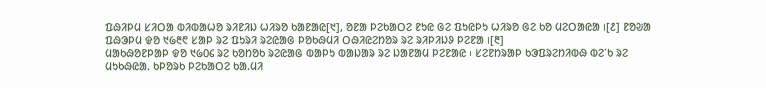ᱯᱷᱤᱞᱢ ᱥᱤᱛᱟ ᱵᱤᱵᱟᱦᱚ ᱨᱤᱱᱤᱡ ᱦᱤᱨᱚ ᱠᱟᱱᱟᱭ[᱑], ᱚᱱᱟ ᱞᱮᱠᱟᱛᱮ ᱱᱩᱭ ᱜᱮ ᱯᱩᱭᱞᱩ ᱦᱤᱨᱚ ᱜᱮ ᱠᱚ ᱢᱮᱛᱟᱭᱟ ।[᱒] ᱱᱚᱶᱟ ᱯᱷᱳᱞᱢ ᱫᱚ ᱑᱙᱓᱖ ᱥᱟᱞ ᱨᱮ ᱯᱩᱨᱤ ᱨᱮᱭᱟᱜ ᱞᱚᱠᱷᱢᱤ ᱛᱷᱤᱭᱮᱴᱚᱨ ᱨᱮ ᱨᱤᱞᱤᱡᱽ ᱞᱮᱱᱟ ।[᱓]
ᱢᱟᱠᱷᱚᱱᱞᱟᱞ ᱫᱚ ᱑᱙᱐᱔ ᱨᱮ ᱠᱚᱴᱚᱠ ᱨᱮᱭᱟᱜ ᱵᱟᱞᱩ ᱵᱟᱡᱟᱨ ᱨᱮ ᱡᱟᱱᱟᱢ ᱞᱮᱱᱟᱭ ᱾ ᱥᱮᱱᱴᱨᱟᱞ ᱠᱳᱯᱨᱮᱴᱤᱵᱷ ᱵᱮᱸᱠ ᱨᱮ ᱢᱩᱠᱷᱭᱟ. ᱠᱞᱚᱨᱠ ᱞᱮᱠᱟᱛᱮ ᱠᱟ.ᱢᱤ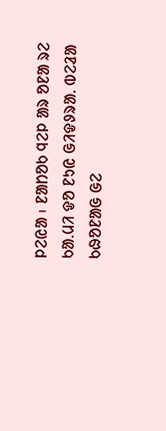ᱞᱮᱭᱟ ᱾ ᱱᱟᱴᱚᱠ ᱧᱮᱞ ᱟᱨ ᱚᱱᱟ ᱨᱮ ᱠᱟ.ᱢᱤ ᱫᱚ ᱱᱩᱭ ᱜᱤᱫᱽᱨᱟ. ᱵᱮᱲᱟ ᱠᱷᱚᱱᱟᱜ ᱜᱮ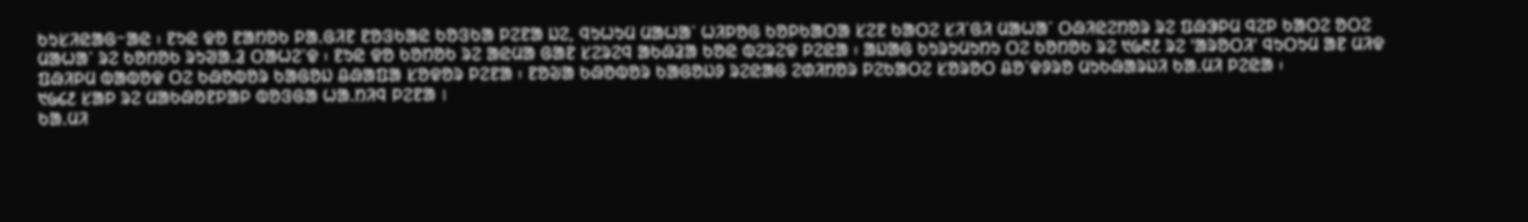ᱠᱩᱥᱤᱭᱟᱜᱻᱟᱭ ᱾ ᱱᱩᱭ ᱫᱚ ᱱᱟᱴᱚᱠ ᱞᱟ.ᱜᱤᱱ ᱱᱚᱝᱠᱟᱭ ᱠᱚᱝᱠᱟ ᱞᱮᱱᱟ ᱡᱮ, ᱧᱩᱦᱩᱢ ᱢᱟᱦᱟᱸ ᱦᱤᱞᱚᱜ ᱠᱚᱞᱠᱟᱛᱟ ᱥᱮᱱ ᱠᱟᱛᱮ ᱥᱤᱸᱜᱤ ᱢᱟᱦᱟᱸ ᱛᱷᱤᱭᱮᱴᱚᱨ ᱨᱮ ᱯᱷᱳᱞᱢ ᱧᱮᱞ ᱠᱟᱛᱮ ᱚᱛᱮ ᱢᱟᱦᱟᱸ ᱨᱮ ᱠᱚᱴᱚᱠ ᱨᱩᱣᱟ.ᱲ ᱛᱟᱦᱮᱸᱫ ᱾ ᱱᱩᱭ ᱫᱚ ᱠᱚᱴᱚᱠ ᱨᱮ ᱟᱭᱢᱟ ᱜᱟᱱ ᱥᱮᱨᱮᱧ ᱟᱠᱷᱲᱟ ᱠᱚᱭ ᱵᱮᱨᱮᱫ ᱞᱮᱭᱟ ᱾ ᱟᱡᱟᱜ ᱠᱩᱨᱩᱢᱩᱴᱩ ᱛᱮ ᱠᱚᱴᱚᱠ ᱨᱮ ᱑᱙᱓᱒ ᱨᱮ 'ᱟᱨᱚᱛᱤ' ᱧᱩᱛᱩᱢ ᱟᱱ ᱢᱤᱫ ᱯᱷᱤᱞᱢ ᱵᱟᱵᱚᱫ ᱛᱮ ᱠᱷᱚᱵᱚᱨ ᱠᱟᱜᱚᱡ ᱪᱷᱟᱯᱟ ᱥᱚᱫᱚᱨ ᱞᱮᱱᱟ ᱾ ᱱᱚᱶᱟ ᱠᱷᱚᱵᱚᱨ ᱠᱟᱜᱚᱡᱽ ᱨᱮᱭᱟᱜ ᱮᱰᱤᱴᱚᱨ ᱞᱮᱠᱟᱛᱮ ᱥᱚᱨᱚᱛ ᱪᱚᱸᱫᱽᱨᱚ ᱢᱩᱠᱷᱟᱨᱡᱤ ᱠᱟ.ᱢᱤ ᱞᱮᱭᱟ ᱾
᱑᱙᱔᱒ ᱥᱟᱞ ᱨᱮ ᱢᱟᱠᱷᱚᱱᱞᱟᱞ ᱵᱚᱝᱜᱟ ᱦᱟ.ᱴᱤᱧ ᱞᱮᱱᱟ ।
ᱠᱟ.ᱢᱤ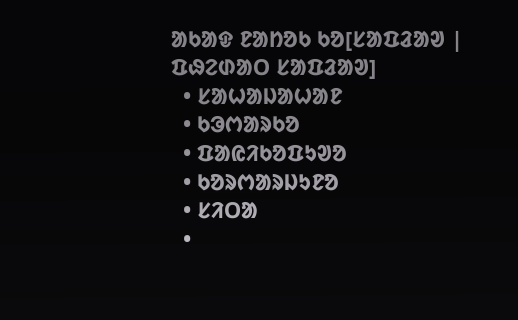ᱟᱠᱟᱫ ᱱᱟᱴᱚᱠ ᱠᱚ[ᱥᱟᱯᱲᱟᱣ | ᱯᱷᱮᱰᱟᱛ ᱥᱟᱯᱲᱟᱣ]
  • ᱥᱟᱦᱟᱡᱟᱦᱟᱱ
  • ᱠᱳᱬᱟᱨᱠᱚ
  • ᱯᱟᱭᱤᱠᱚᱯᱩᱣᱚ
  • ᱠᱚᱨᱬᱟᱨᱡᱩᱱᱚ
  • ᱥᱤᱛᱟ
  •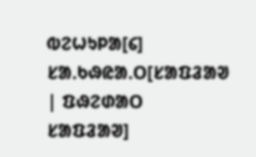ᱵᱮᱦᱩᱞᱟ[᱔]
ᱥᱟᱹᱠᱷᱭᱟᱹᱛ[ᱥᱟᱯᱲᱟᱣ | ᱯᱷᱮᱰᱟᱛ ᱥᱟᱯᱲᱟᱣ]